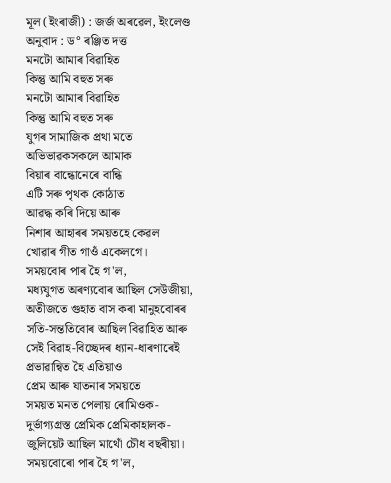মূল (ইংৰাজী) : জৰ্জ অৰৱেল, ইংলেণ্ড
অনুবাদ : ড° ৰঞ্জিত দত্ত
মনটো আমাৰ বিৱাহিত
কিন্তু আমি বহুত সৰু
মনটো আমাৰ বিৱাহিত
কিন্তু আমি বহুত সৰু
যুগৰ সামাজিক প্ৰথা মতে
অভিভাৱকসকলে আমাক
বিয়াৰ বান্ধোনেৰে বান্ধি
এটি সৰু পৃথক কোঠাত
আৱদ্ধ কৰি দিয়ে আৰু
নিশাৰ আহাৰৰ সময়তহে কেৱল
খোৱাৰ গীত গাওঁ একেলগে।
সময়বোৰ পাৰ হৈ গ'ল,
মধ্যযুগত অৰণ্যবোৰ আছিল সেউজীয়া,
অতীজতে গুহাত বাস কৰা মানুহবোৰৰ
সতি-সন্ততিবোৰ আছিল বিৱাহিত আৰু
সেই বিৱাহ-বিচ্ছেদৰ ধ্যান-ধাৰণাৰেই
প্ৰভাৱান্বিত হৈ এতিয়াও
প্ৰেম আৰু যাতনাৰ সময়তে
সময়ত মনত পেলায় ৰোমিওক-
দুৰ্ভাগ্যগ্ৰস্ত প্ৰেমিক প্ৰেমিকাহালক-
জুলিয়েট আছিল মাথোঁ চৌধ বছৰীয়া।
সময়বোৰো পাৰ হৈ গ'ল,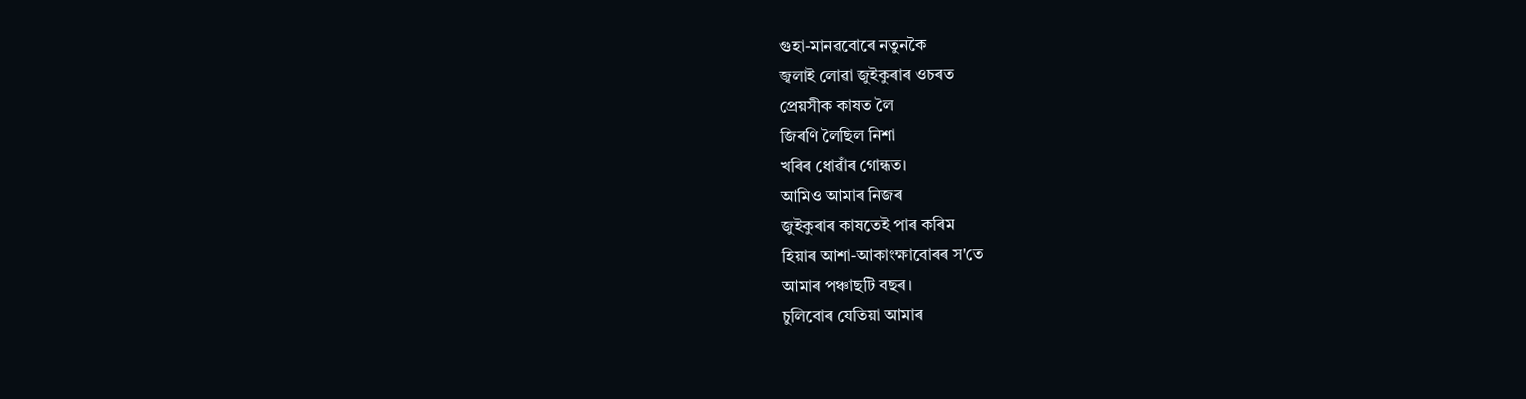গুহা-মানৱবোৰে নতুনকৈ
জ্বলাই লোৱা জুইকুৰাৰ ওচৰত
প্ৰেয়সীক কাষত লৈ
জিৰণি লৈছিল নিশা
খৰিৰ ধোৱাঁৰ গোন্ধত।
আমিও আমাৰ নিজৰ
জুইকুৰাৰ কাষতেই পাৰ কৰিম
হিয়াৰ আশা-আকাংক্ষাবোৰৰ স'তে
আমাৰ পঞ্চাছটি বছৰ।
চুলিবোৰ যেতিয়া আমাৰ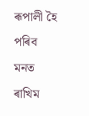ৰূপালী হৈ পৰিব
মনত ৰাখিম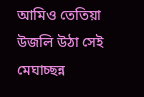আমিও তেতিয়া
উজলি উঠা সেই মেঘাচ্ছন্ন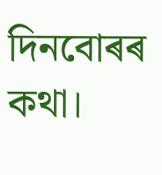দিনবোৰৰ কথা।